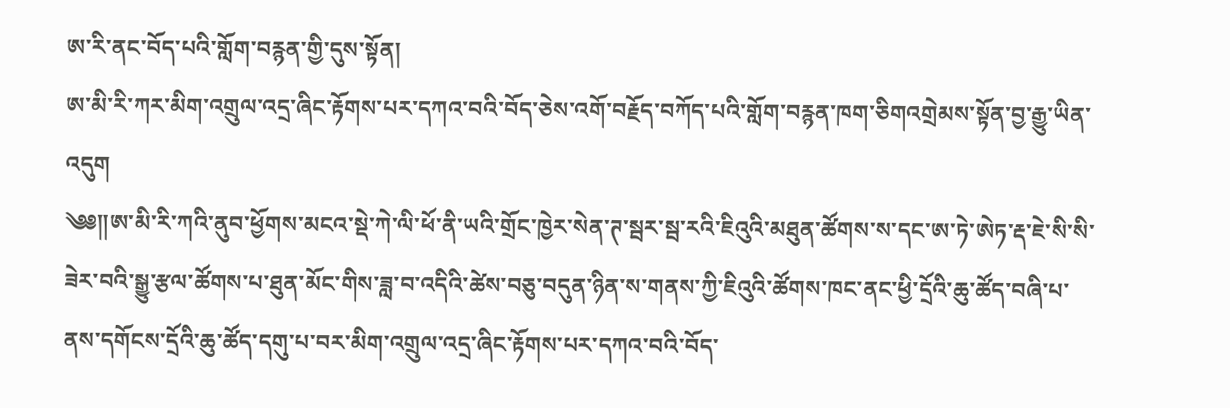ཨ་རི་ནང་བོད་པའི་གློག་བརྙན་གྱི་དུས་སྟོན།
ཨ་མི་རི་ཀར་མིག་འགྲུལ་འདྲ་ཞིང་རྟོགས་པར་དཀའ་བའི་བོད་ཅེས་འགོ་བརྗོད་བཀོད་པའི་གློག་བརྙན་ཁག་ཅིགའགྲེམས་སྟོན་བྱ་རྒྱུ་ཡིན་འདུག
༄༅༎ཨ་མི་རི་ཀའི་ནུབ་ཕྱོགས་མངའ་སྡེ་ཀེ་ལི་ཕོ་ནི་ཡའི་གྲོང་ཁྱེར་སེན་ཊ་སྦར་སྦ་རའི་ཇིའུའི་མཐུན་ཚོགས་ས་དང་ཨ་ཏེ་ཨེཏ་རྡ་ཇེ་སི་སི་ཟེར་བའི་སྒྱུ་རྩལ་ཚོགས་པ་ཐུན་མོང་གིས་ཟླ་བ་འདིའི་ཚེས་བཅུ་བདུན་ཉིན་ས་གནས་ཀྱི་ཇིའུའི་ཚོགས་ཁང་ནང་ཕྱི་དྲོའི་ཆུ་ཚོད་བཞི་པ་ནས་དགོངས་དྲོའི་ཆུ་ཚོད་དགུ་པ་བར་མིག་འགྲུལ་འདྲ་ཞིང་རྟོགས་པར་དཀའ་བའི་བོད་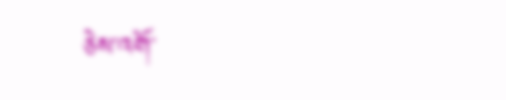ཅེས་འགོ་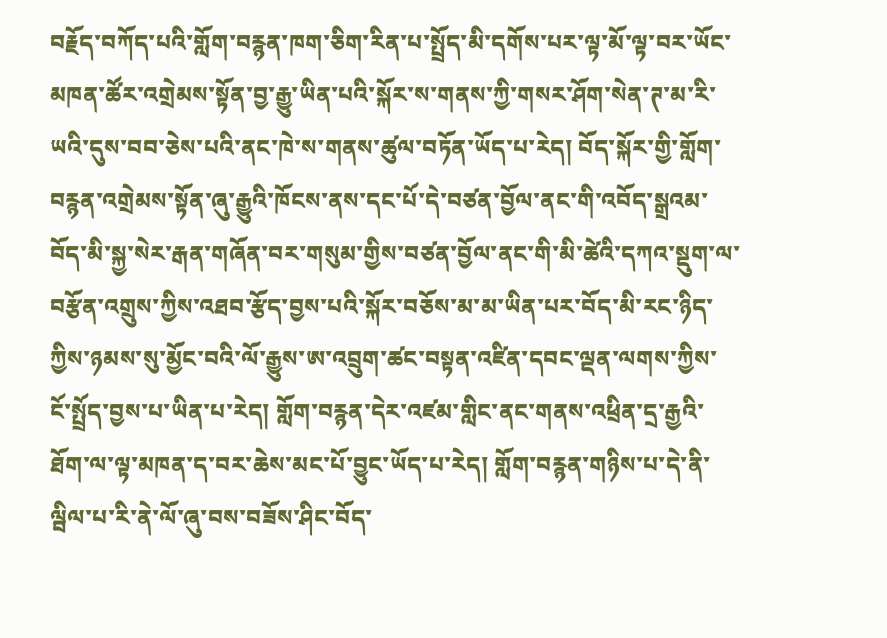བརྗོད་བཀོད་པའི་གློག་བརྙན་ཁག་ཅིག་རིན་པ་སྤྲོད་མི་དགོས་པར་ལྟ་མོ་ལྟ་བར་ཡོང་མཁན་ཚོར་འགྲེམས་སྟོན་བྱ་རྒྱུ་ཡིན་པའི་སྐོར་ས་གནས་ཀྱི་གསར་ཤོག་སེན་ཊ་མ་རི་ཡའི་དུས་བབ་ཅེས་པའི་ནང་ཁེ་ས་གནས་ཚུལ་བཏོན་ཡོད་པ་རེད། བོད་སྐོར་གྱི་གློག་བརྙན་འགྲེམས་སྟོན་ཞུ་རྒྱུའི་ཁོངས་ནས་དང་པོ་དེ་བཙན་བྱོལ་ནང་གི་འབོད་སྒྲའམ་བོད་མི་སྐྱ་སེར་རྒན་གཞོན་བར་གསུམ་གྱིས་བཙན་བྱོལ་ནང་གི་མི་ཚེའི་དཀའ་སྡུག་ལ་བརྩོན་འགྲུས་ཀྱིས་འཐབ་རྩོད་བྱས་པའི་སྐོར་བཅོས་མ་མ་ཡིན་པར་བོད་མི་རང་ཉིད་ཀྱིས་ཉམས་སུ་མྱོང་བའི་ལོ་རྒྱུས་ཨ་འབྲུག་ཚང་བསྟན་འཛིན་དབང་ལྡན་ལགས་ཀྱིས་ངོ་སྤྲོད་བྱས་པ་ཡིན་པ་རེད། གློག་བརྙན་དེར་འཛམ་གླིང་ནང་གནས་འཕྲིན་དྲ་རྒྱའི་ཐོག་ལ་ལྟ་མཁན་ད་བར་ཆེས་མང་པོ་བྱུང་ཡོད་པ་རེད། གློག་བརྙན་གཉིས་པ་དེ་ནི་ལྦིལ་པ་རི་ནེ་ལོ་ཞུ་བས་བཟོས་ཤིང་བོད་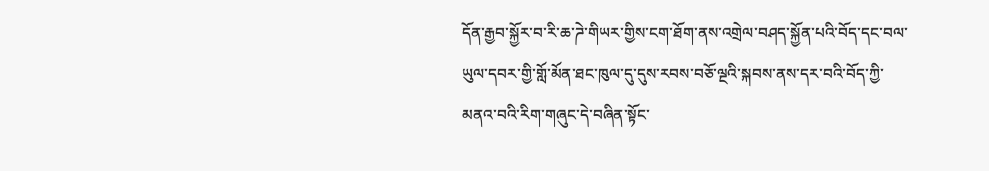དོན་རྒྱབ་སྐྱོར་བ་རི་ཆ་ཌེ་གིཡར་གྱིས་ངག་ཐོག་ནས་འགྲེལ་བཤད་སྐྱོན་པའི་བོད་དང་བལ་ཡུལ་དབར་གྱི་གློ་མོན་ཐང་ཁུལ་དུ་དུས་རབས་བཅོ་ལྔའི་སྐབས་ནས་དར་བའི་བོད་ཀྱི་མནའ་བའི་རིག་གཞུང་དེ་བཞིན་སྟོང་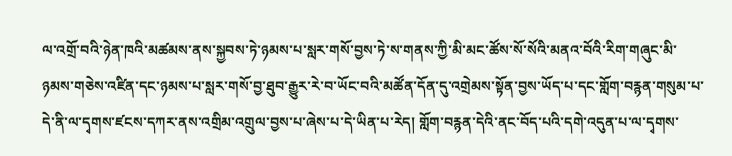ལ་འགྲོ་བའི་ཉེན་ཁའི་མཚམས་ནས་སྐྱབས་ཏེ་ཉམས་པ་སླར་གསོ་བྱས་ཏེ་ས་གནས་ཀྱི་མི་མང་ཚོས་སོ་སོའི་མནའ་བོའི་རིག་གཞུང་མི་ཉམས་གཅེས་འཛིན་དང་ཉམས་པ་སླར་གསོ་བྱ་ཐུབ་རྒྱུར་རེ་བ་ཡོང་བའི་མཚོན་དོན་དུ་འགྲེམས་སྟོན་བྱས་ཡོད་པ་དང་གློག་བརྙན་གསུམ་པ་དེ་ནི་ལ་དྭགས་ཛངས་དཀར་ནས་འགྲིམ་འགྲུལ་བྱས་པ་ཞེས་པ་དེ་ཡིན་པ་རེད། གློག་བརྙན་དེའི་ནང་བོད་པའི་དགེ་འདུན་པ་ལ་དྭགས་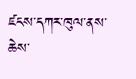ཛངས་དཀར་ཁུལ་ནས་ཆེས་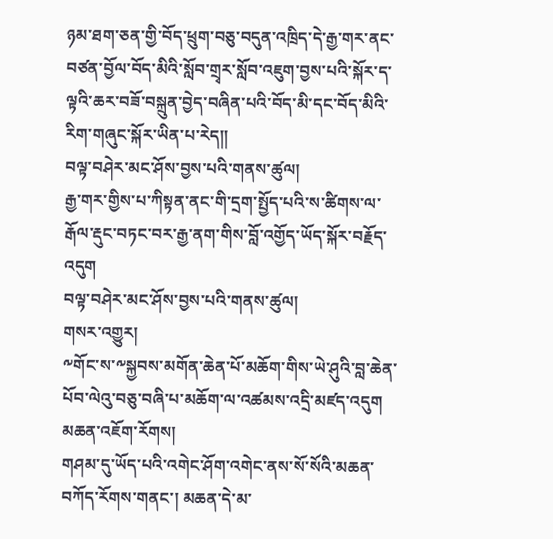ཉམ་ཐག་ཅན་གྱི་བོད་ཕྲུག་བཅུ་བདུན་འཁྲིད་དེ་རྒྱ་གར་ནང་བཙན་བྱོལ་བོད་མིའི་སློབ་གྲྭར་སློབ་འཇུག་བྱས་པའི་སྐོར་ད་ལྟའི་ཆར་བཟོ་བསྐྲུན་བྱེད་བཞིན་པའི་བོད་མི་དང་བོད་མིའི་རིག་གཞུང་སྐོར་ཡིན་པ་རེད༎
བལྟ་བཤེར་མང་ཤོས་བྱས་པའི་གནས་ཚུལ།
རྒྱ་གར་གྱིས་པ་ཀིསྟན་ནང་གི་དྲག་སྤྱོད་པའི་ས་ཚིགས་ལ་རྒོལ་རྡུང་བཏང་བར་རྒྱ་ནག་གིས་བློ་འགྱོད་ཡོད་སྐོར་བརྗོད་འདུག
བལྟ་བཤེར་མང་ཤོས་བྱས་པའི་གནས་ཚུལ།
གསར་འགྱུར།
༸གོང་ས་༸སྐྱབས་མགོན་ཆེན་པོ་མཆོག་གིས་ཡེ་ཤུའི་བླ་ཆེན་པོབ་ལེའུ་བཅུ་བཞི་པ་མཆོག་ལ་འཚམས་འདྲི་མཛད་འདུག
མཆན་འཇོག་རོགས།
གཤམ་དུ་ཡོད་པའི་འགེང་ཤོག་འགེང་ནས་སོ་སོའི་མཆན་བཀོད་རོགས་གནང་། མཆན་དེ་མ་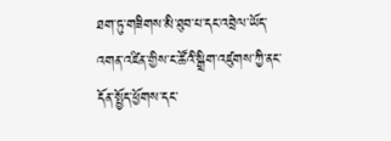ཐག་ཏུ་གཟིགས་མི་ཐུབ་པ་དང་འབྲེལ་ཡོད་འགན་འཛིན་གྱིས་ང་ཚོའི་སྒྲིག་འཛུགས་ཀྱི་ནང་དོན་སྤྱོད་ཕྱོགས་དང་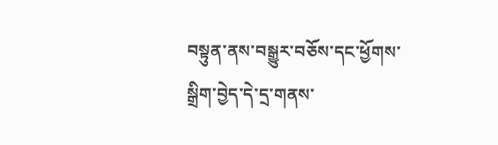བསྟུན་ནས་བསྒྱུར་བཅོས་དང་ཕྱོགས་སྒྲིག་བྱེད་དེ་དྲ་གནས་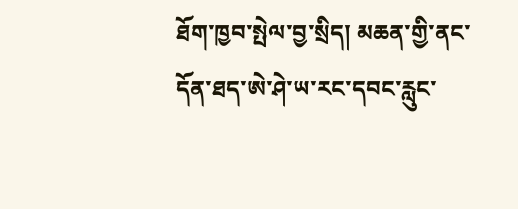ཐོག་ཁྱབ་སྤེལ་བྱ་སྲིད། མཆན་གྱི་ནང་དོན་ཐད་ཨེ་ཤེ་ཡ་རང་དབང་རླུང་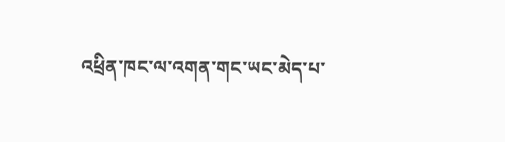འཕྲིན་ཁང་ལ་འགན་གང་ཡང་མེད་པ་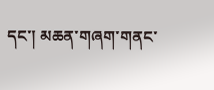དང་། མཆན་གཞག་གནང་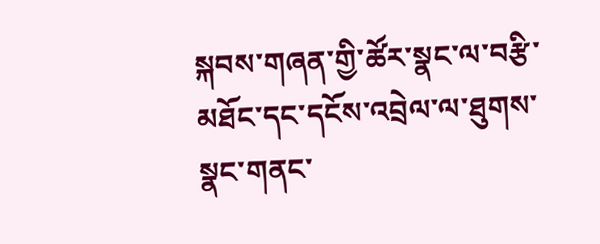སྐབས་གཞན་གྱི་ཚོར་སྣང་ལ་བརྩི་མཐོང་དང་དངོས་འབྲེལ་ལ་ཐུགས་སྣང་གནང་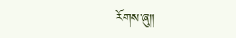རོགས་ཞུ༎